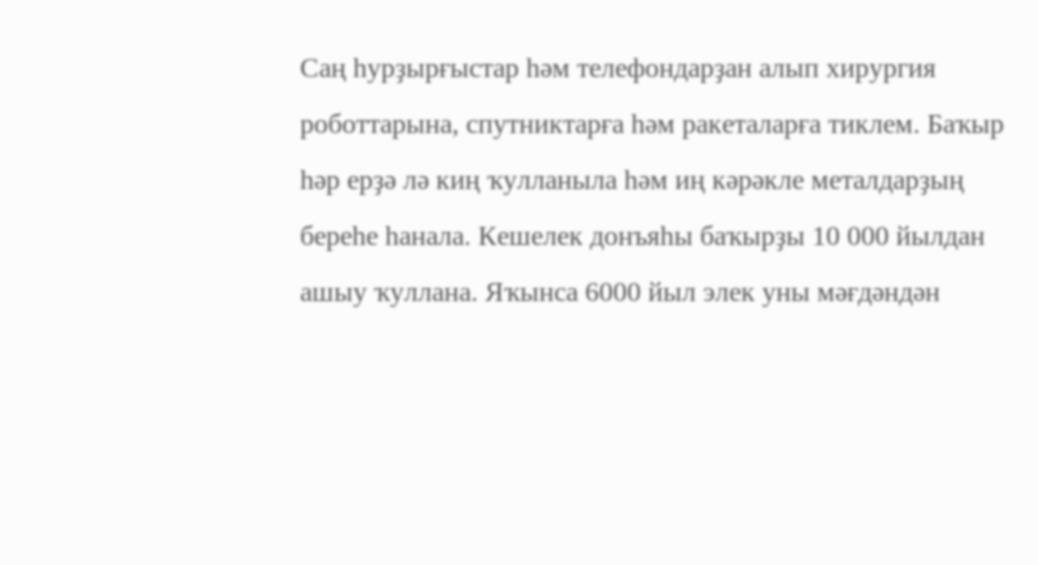Саң һурҙырғыстар һәм телефондарҙан алып хирургия роботтарына, спутниктарға һәм ракеталарға тиклем. Баҡыр һәр ерҙә лә киң ҡулланыла һәм иң кәрәкле металдарҙың береһе һанала. Кешелек донъяһы баҡырҙы 10 000 йылдан ашыу ҡуллана. Яҡынса 6000 йыл элек уны мәғдәндән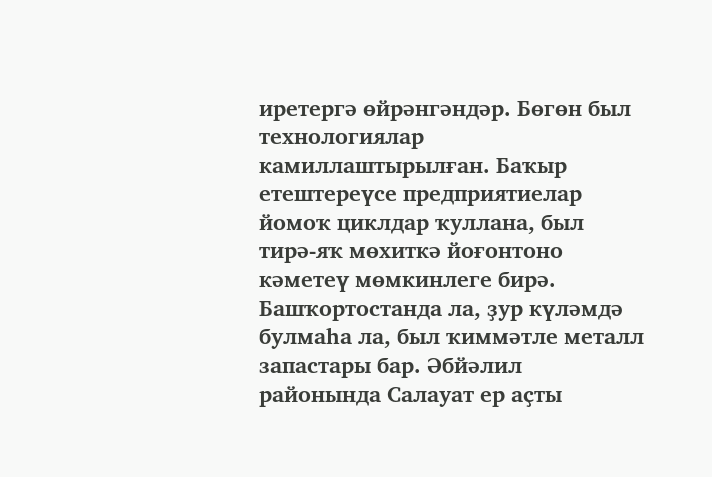иретергә өйрәнгәндәр. Бөгөн был технологиялар камиллаштырылған. Баҡыр етештереүсе предприятиелар йомоҡ циклдар ҡуллана, был тирә-яҡ мөхиткә йоғонтоно кәметеү мөмкинлеге бирә. Башҡортостанда ла, ҙур күләмдә булмаһа ла, был ҡиммәтле металл запастары бар. Әбйәлил районында Салауат ер аҫты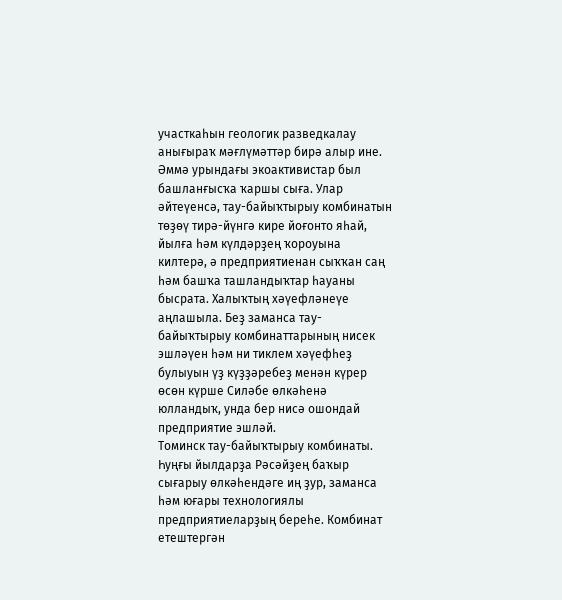участкаһын геологик разведкалау анығыраҡ мәғлүмәттәр бирә алыр ине. Әммә урындағы экоактивистар был башланғысҡа ҡаршы сыға. Улар әйтеүенсә, тау-байыҡтырыу комбинатын төҙөү тирә-йүнгә кире йоғонто яһай, йылға һәм күлдәрҙең ҡороуына килтерә, ә предприятиенан сыҡҡан саң һәм башҡа ташландыҡтар һауаны бысрата. Халыҡтың хәүефләнеүе аңлашыла. Беҙ заманса тау-байыҡтырыу комбинаттарының нисек эшләүен һәм ни тиклем хәүефһеҙ булыуын үҙ күҙҙәребеҙ менән күрер өсөн күрше Силәбе өлкәһенә юлландыҡ, унда бер нисә ошондай предприятие эшләй.
Томинск тау-байыҡтырыу комбинаты. Һуңғы йылдарҙа Рәсәйҙең баҡыр сығарыу өлкәһендәге иң ҙур, заманса һәм юғары технологиялы предприятиеларҙың береһе. Комбинат етештергән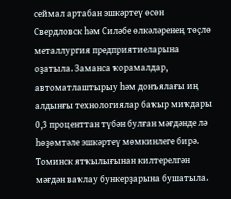сеймал артабан эшкәртеү өсөн Свердловск һәм Силәбе өлкәләренең төҫлө металлургия предприятиеларына оҙатыла. Заманса ҡорамалдар, автоматлаштырыу һәм донъялағы иң алдынғы технологиялар баҡыр миҡдары 0,3 проценттан түбән булған мәғдәнде лә һөҙөмтәле эшкәртеү мөмкинлеге бирә.
Томинск ятҡылығынан килтерелгән мәғдән ваҡлау бункерҙарына бушатыла.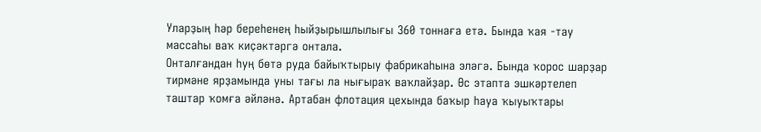Уларҙың һәр береһенең һыйҙырышлылығы 360 тоннаға етә. Бында ҡая -тау массаһы ваҡ киҫәктәргә онтала.
Онталғандан һуң бөтә руда байыҡтырыу фабрикаһына эләгә. Бында ҡорос шарҙар тирмәне ярҙамында уны тағы ла нығыраҡ ваҡлайҙар. Өс этапта эшкәртелеп таштар ҡомға әйләнә. Артабан флотация цехында баҡыр һауа ҡыуыҡтары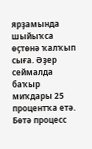ярҙамында шыйыҡса өҫтөнә ҡалҡып сыға. Әҙер сеймалда баҡыр миҡдары 25 процентҡа етә. Бөтә процесс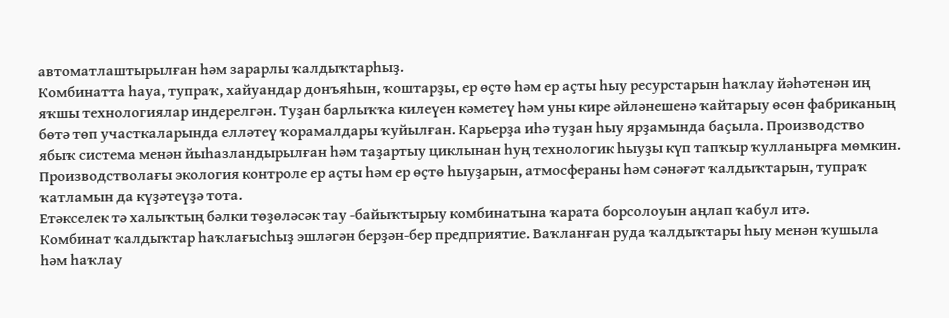автоматлаштырылған һәм зарарлы ҡалдыҡтарһыҙ.
Комбинатта һауа, тупраҡ, хайуандар донъяһын, ҡоштарҙы, ер өҫтө һәм ер аҫты һыу ресурстарын һаҡлау йәһәтенән иң яҡшы технологиялар индерелгән. Туҙан барлыҡҡа килеүен кәметеү һәм уны кире әйләнешенә ҡайтарыу өсөн фабриканың бөтә төп участкаларында елләтеү ҡорамалдары ҡуйылған. Карьерҙа иһә туҙан һыу ярҙамында баҫыла. Производство ябыҡ система менән йыһазландырылған һәм таҙартыу циклынан һуң технологик һыуҙы күп тапҡыр ҡулланырға мөмкин.
Производстволағы экология контроле ер аҫты һәм ер өҫтө һыуҙарын, атмосфераны һәм сәнәғәт ҡалдыҡтарын, тупраҡ ҡатламын да күҙәтеүҙә тота.
Етәкселек тә халыҡтың бәлки төҙөләсәк тау -байыҡтырыу комбинатына ҡарата борсолоуын аңлап ҡабул итә.
Комбинат ҡалдыҡтар һаҡлағысһыҙ эшләгән берҙән-бер предприятие. Ваҡланған руда ҡалдыҡтары һыу менән ҡушыла һәм һаҡлау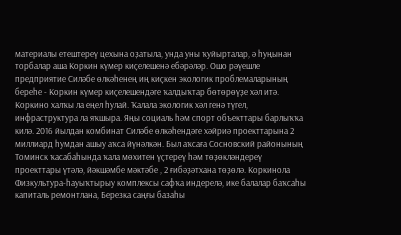материалы етештереү цехына оҙатыла, унда уны ҡуйырталар, ә һуңынан торбалар аша Коркин күмер киҫелешенә ебәрәләр. Ошо рәүешле предприятие Силәбе өлкәһенең иң киҫкен экологик проблемаларының береһе - Коркин күмер киҫелешендәге ҡалдыҡтар бөтөрөүҙе хәл итә.
Коркино халҡы ла еңел һулай. Ҡалала экологик хәл генә түгел, инфраструктура ла яҡшыра. Яңы социаль һәм спорт объекттары барлыҡҡа килә. 2016 йылдан комбинат Силәбе өлкәһендәге хәйриә проекттарына 2 миллиард һумдан ашыу аҡса йүнәлкән. Был аҡсаға Сосновский районының Томинск ҡасабаһында ҡала мөхитен үҫтереү һәм төҙөкләндереү проекттары үтәлә, йәкшәмбе мәктәбе , 2 ғибәҙәтхана төҙөлә. Коркинола Физкультура-һауыҡтырыу комплексы сафҡа индерелә, ике балалар баҡсаһы капиталь ремонтлана, Березка саңғы базаһы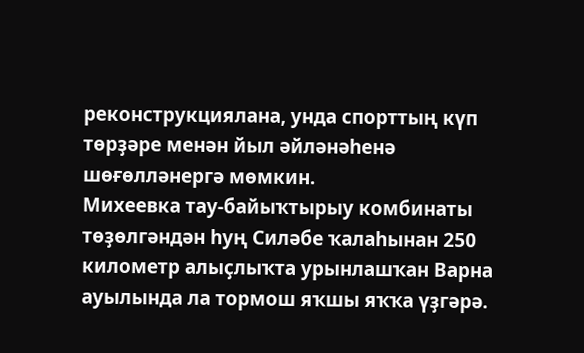реконструкциялана, унда спорттың күп төрҙәре менән йыл әйләнәһенә шөғөлләнергә мөмкин.
Михеевка тау-байыҡтырыу комбинаты төҙөлгәндән һуң Силәбе ҡалаһынан 250 километр алыҫлыҡта урынлашҡан Варна ауылында ла тормош яҡшы яҡҡа үҙгәрә.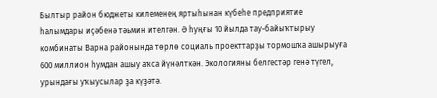Былтыр район бюджеты килеменең яртыһынан күбеһе предприятие һалымдары иҫәбенә тәьмин ителгән. Ә һуңғы 10 йылда тау-байыҡтырыу комбинаты Варна районында төрлө социаль проекттарҙы тормошҡа ашырыуға 600 миллион һумдан ашыу аҡса йүнәлткән. Экологияны белгестәр генә түгел, урындағы уҡыусылар ҙа күҙәтә.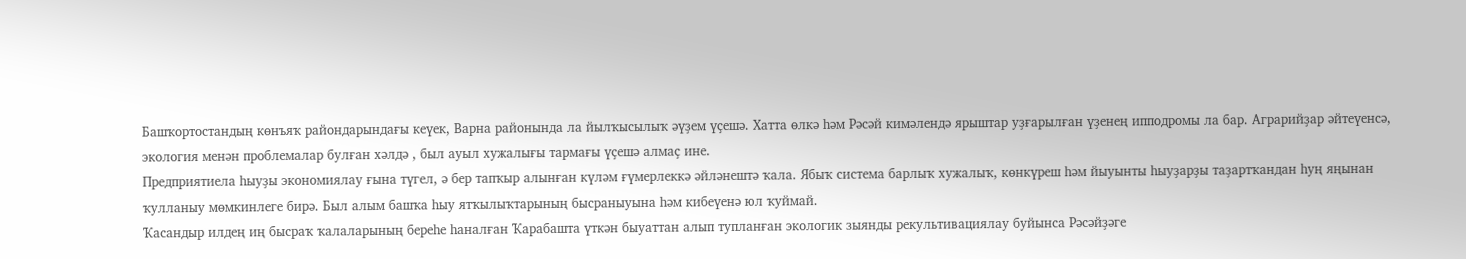Башҡортостандың көнъяҡ райондарындағы кеүек, Варна районында ла йылҡысылыҡ әүҙем үҫешә. Хатта өлкә һәм Рәсәй кимәлендә ярыштар уҙғарылған үҙенең ипподромы ла бар. Аграрийҙар әйтеүенсә, экология менән проблемалар булған хәлдә , был ауыл хужалығы тармағы үҫешә алмаҫ ине.
Предприятиела һыуҙы экономиялау ғына түгел, ә бер тапҡыр алынған күләм ғүмерлеккә әйләнештә ҡала. Ябыҡ система барлыҡ хужалыҡ, көнкүреш һәм йыуынты һыуҙарҙы таҙартҡандан һуң яңынан ҡулланыу мөмкинлеге бирә. Был алым башҡа һыу ятҡылыҡтарының бысраныуына һәм кибеүенә юл ҡуймай.
Ҡасандыр илдең иң бысраҡ ҡалаларының береһе һаналған Ҡарабашта үткән быуаттан алып тупланған экологик зыянды рекультивациялау буйынса Рәсәйҙәге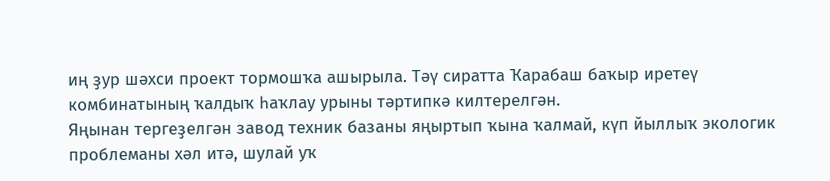иң ҙур шәхси проект тормошҡа ашырыла. Тәү сиратта Ҡарабаш баҡыр иретеү комбинатының ҡалдыҡ һаҡлау урыны тәртипкә килтерелгән.
Яңынан тергеҙелгән завод техник базаны яңыртып ҡына ҡалмай, күп йыллыҡ экологик проблеманы хәл итә, шулай уҡ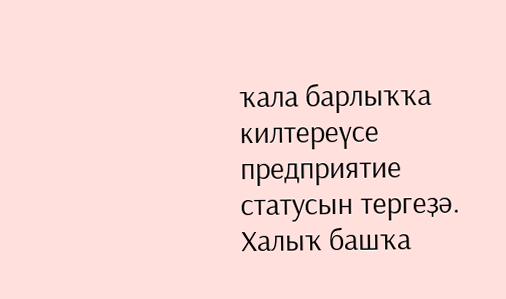ҡала барлыҡҡа килтереүсе предприятие статусын тергеҙә. Халыҡ башҡа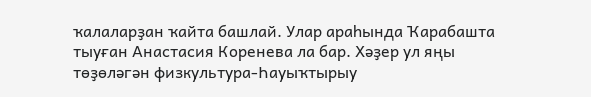ҡалаларҙан ҡайта башлай. Улар араһында Ҡарабашта тыуған Анастасия Коренева ла бар. Хәҙер ул яңы төҙөләгән физкультура-Һауыҡтырыу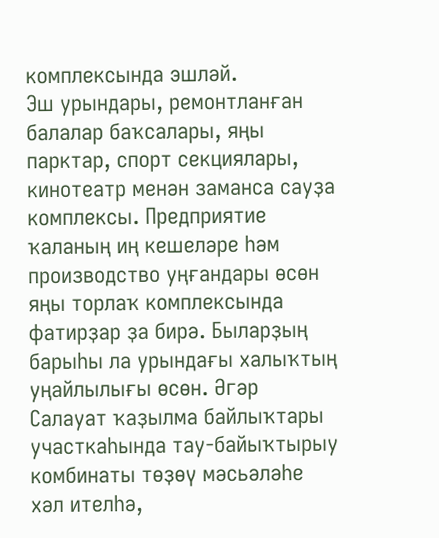комплексында эшләй.
Эш урындары, ремонтланған балалар баҡсалары, яңы парктар, спорт секциялары, кинотеатр менән заманса сауҙа комплексы. Предприятие ҡаланың иң кешеләре һәм производство уңғандары өсөн яңы торлаҡ комплексында фатирҙар ҙа бирә. Быларҙың барыһы ла урындағы халыҡтың уңайлылығы өсөн. Әгәр Салауат ҡаҙылма байлыҡтары участкаһында тау-байыҡтырыу комбинаты төҙөү мәсьәләһе хәл ителһә,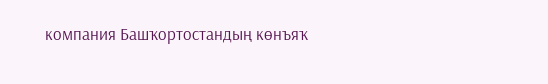компания Башҡортостандың көнъяҡ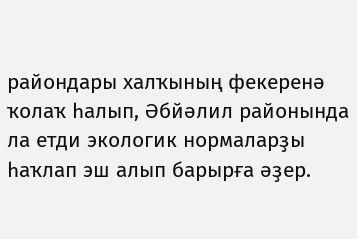райондары халҡының фекеренә ҡолаҡ һалып, Әбйәлил районында ла етди экологик нормаларҙы һаҡлап эш алып барырға әҙер.